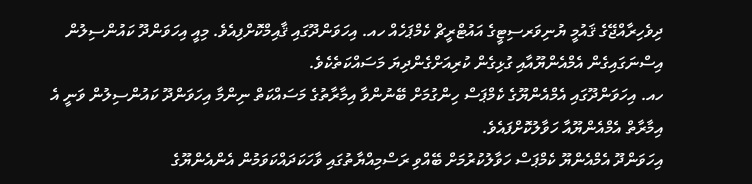ދިވެހިރާއްޖޭގެ ޤައުމީ ޔުނިވަރސިޓީގެ އައުޓްރީޗް ކެމްޕަހެއް ހއ. އިހަވަންދޫގައި ޤާއިމްކޮށްފިއެވެ. މިއީ އިހަވަންދޫ ކައުންސިލުން އިސްނަގައިގެން އެމްއެންޔޫއާއި ގުޅިގެން ކުރިއަށްގެންދިޔަ މަސައްކަތެކެވެ.
ހއ. އިހަވަންދޫގައި އެމްއެންޔޫގެ ކެމްޕަސް ހިންގުމަށް ބޭނުންވާ އިމާރާތުގެ މަސައްކަތް ނިންމާ އިހަވަންދޫ ކައުންސިލުން ވަނީ އެ އިމާރާތް އެމްއެންޔޫއާ ހަވާލުކޮށްފައެވެ.
އިހަވަންދޫ އެމްއެންޔޫ ކެމްޕަސް ހަވާލުކުރުމަށް ބޭއްވި ރަސްމިއްޔާތުގައި ވާހަކަދައްކަވަމުން އެންއެންޔޫގެ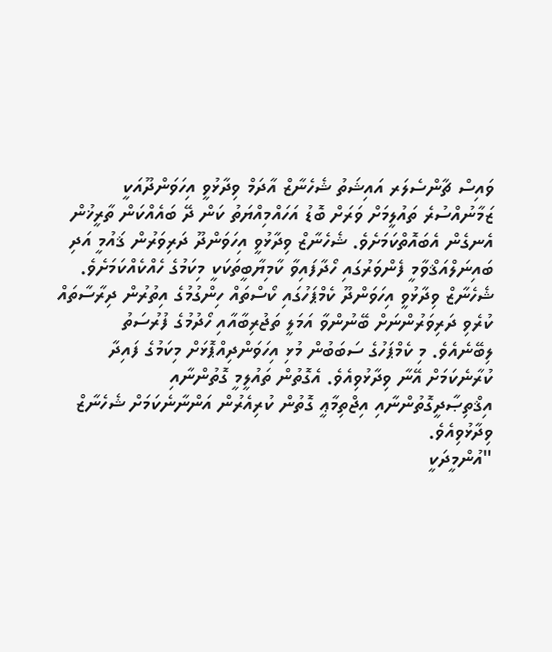ވައިސް ޗާންސެލަރ އައިޝަތު ޝެހެނާޒް އާދަމް ވިދާޅުވީ އިހަވަންދޫއަކީ ޒަމާނުއްސުރެ ތައުލީމަށް ވަރަށް ބޮޑު އަހައްމިއްޔަތު ކަން ދޭ ބައެއްކަން ތާރީޚުން އެނގެން އެބައޮތްކަމަށެވެ. ޝެހެނާޒް ވިދާޅުވީ އިހަވަންދޫ ދަރިވަރުން ޤައުމީ އަދި ބައިނަލްއަޤްވާމީ ފެންވަރުގައި ހޯދާފައިވާ ކާމިޔާބީތަކަކީ މިކަމުގެ ހެއްކެއްކަމަށެވެ.
ޝެހެނާޒް ވިދާޅުވީ އިހަވަންދޫ ކެމްޕަހުގައި ކޯސްތައް ހިންގުމުގެ އިތުރުން ދިރާސާތައް ކުރެވި ދަރިވަރުންނަށް ބޭނުންވާ އަމަލީ ތަޖުރިބާއާއި ހޯދުމުގެ ފުރުސަތު ލިބޭނެއެވެ. މި ކެމްޕަހުގެ ސަބަބުން މުޅި އިހަވަންދިއްޕޮޅަށް މިކަމުގެ ފައިދާ ކުރާނެކަމަށް އޭނާ ވިދާޅުވިއެވެ. އެގޮތުން ތައުލީމީ ގޮތުންނާއި އިޤްތިޞާދީގޮތުންނާއި އިޖްތިމާޢީ ގޮތުން ކުރިއެރުން އަންނާނެކަމަށް ޝެހެނާޒް ވިދާޅުވިއެވެ.
"އުންމީދަކީ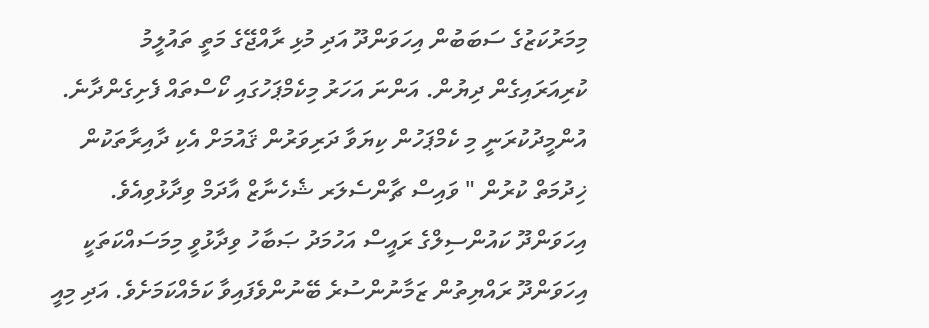މިމަރުކަޒުގެ ސަބަބުން އިހަވަންދޫ އަދި މުޅި ރާއްޖޭގެ މަތީ ތައުލީމު ކުރިއަރައިގެން ދިޔުން. އަންނަ އަހަރު މިކެމްޕަހުގައި ކޯސްތައް ފެށިގެންދާނެ. އުންމީދުކުރަނީ މި ކެމްޕަހުން ކިޔަވާ ދަރިވަރުން ޤައުމަށް އެކި ދާއިރާތަކުން ޚިދުމަތް ކުރުން " ވައިސް ޗާންސެލަރ ޝެހެނާޒް އާދަމް ވިދާޅުވިއެވެ.
އިހަވަންދޫ ކައުންސިލްގެ ރައީސް އަހުމަދު ޞަބާހު ވިދާޅުވީ މިމަސައްކަތަކީ އިހަވަންދޫ ރައްޔިތުން ޒަމާނުންސުރެ ބޭނުންވެފައިވާ ކަމެއްކަމަށެވެ. އަދި މިއީ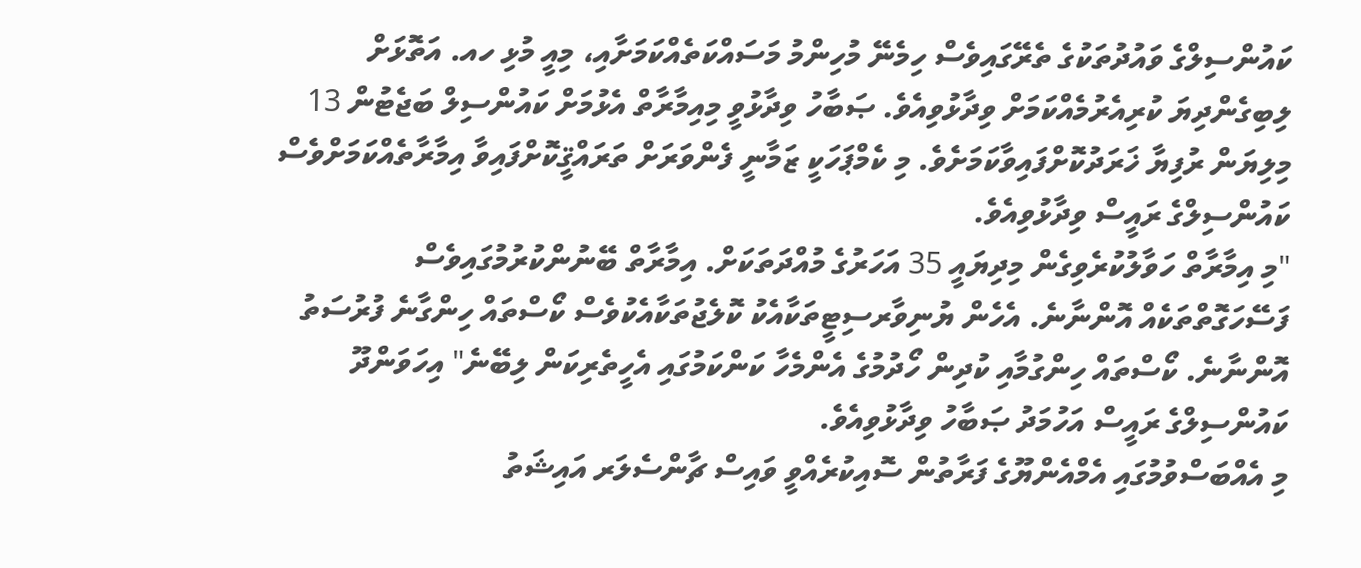ކައުންސިލްގެ ވައުދުތަކުގެ ތެރޭގައިވެސް ހިމެނޭ މުހިންމު މަސައްކަތެއްކަމަށާއި، މިއީ މުޅި ހއ. އަތޮޅަށް ލިބިގެންދިޔަ ކުރިއެރުމެއްކަމަށް ވިދާޅުވިއެވެ. ޞަބާހު ވިދާޅުވީ މިއިމާރާތް އެޅުމަށް ކައުންސިލް ބަޖެޓުން 13 މިލިޔަން ރުފިޔާ ޚަރަދުކޮށްފައިވާކަމަށެވެ. މި ކެމްޕަހަކީ ޒަމާނީ ފެންވަރަށް ތަރައްޤީކޮށްފައިވާ އިމާރާތެއްކަމަށްވެސް ކައުންސިލްގެ ރައީސް ވިދާޅުވިއެވެ.
"މި އިމާރާތް ހަވާލުކުރެވިގެން މިދިޔައީ 35 އަހަރުގެ މުއްދަތަކަށް. އިމާރާތް ބޭނުންކުރުމުގައިވެސް ފަސޭހަގޮތްތަކެއް އޮންނާނެ. އެހެން ޔުނިވާރސިޓީތަކާއެކު ކޮލެޖުތަކާއެކުވެސް ކޯސްތައް ހިންގާނެ ފުރުސަތު އޮންނާނެ. ކޯސްތައް ހިންގުމާއި ކުދިން ހޯދުމުގެ އެންމެހާ ކަންކަމުގައި އެހީތެރިކަން ލިބޭނެ" އިހަވަންދޫ ކައުންސިލްގެ ރައީސް އަހުމަދު ޞަބާހު ވިދާޅުވިއެވެ.
މި އެއްބަސްވުމުގައި އެމްއެންޔޫގެ ފަރާތުން ސޮއިކުރެއްވީ ވައިސް ޗާންސެލަރ އައިޝަތު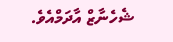ޝެހެނާޒް އާދަމްއެވެ.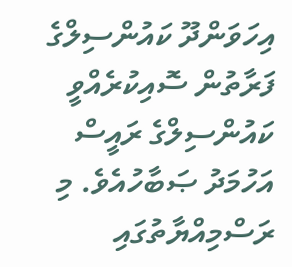އިހަވަންދޫ ކައުންސިލްގެ ފަރާތުން ސޮއިކުރެއްވީ ކައުންސިލްގެ ރައީސް އަހުމަދު ޞަބާހުއެވެ. މި ރަސްމިއްޔާތުގައި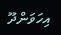އިހަވަންދޫ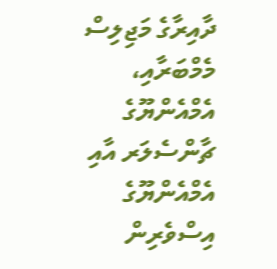ދާއިރާގެ މަޖިލިސް މެމްބަރާއި، އެމްއެންޔޫގެ ޗާންސެލަރ އާއި އެމްއެންޔޫގެ އިސްވެރިން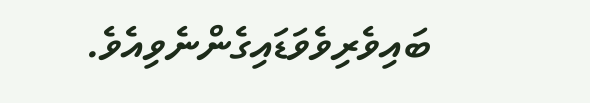ބައިވެރިވެވަޑައިގެންނެވިއެވެ.